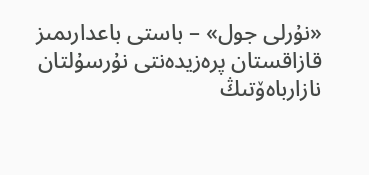«نۇرلى جول» – باستى باعدارىمىز
قازاقستان پرەزيدەنتى نۇرسۇلتان نازارباەۆتىڭ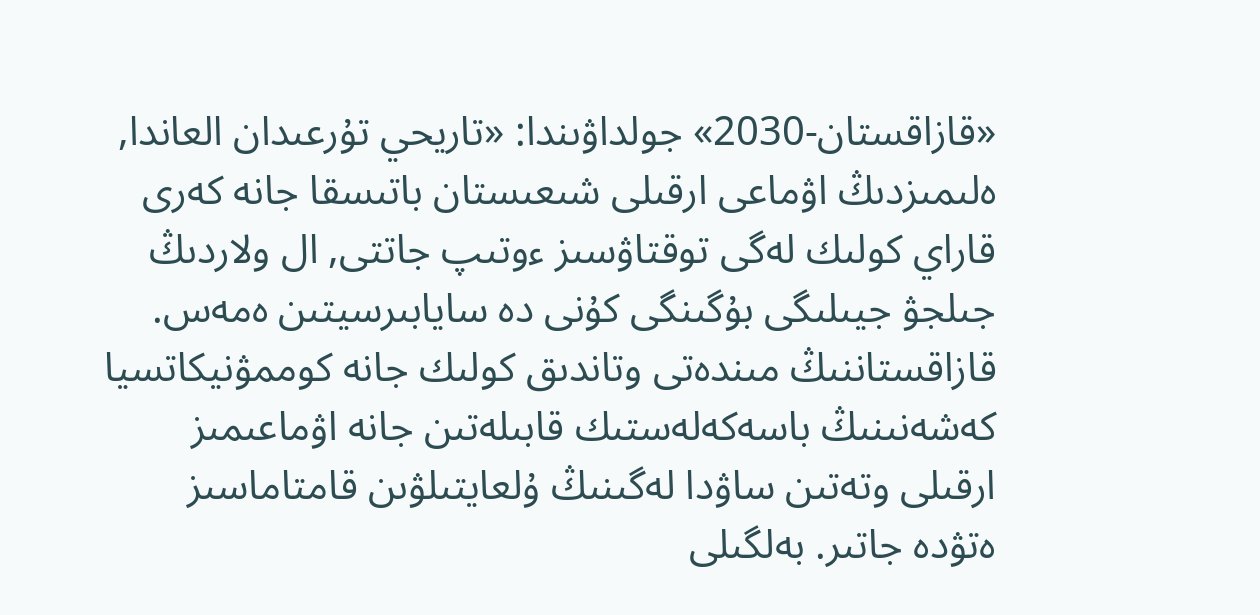«قازاقستان-2030» جولداۋىندا: «تاريحي تۇرعىدان العاندا, ەلىمىزدىڭ اۋماعى ارقىلى شىعىستان باتىسقا جانە كەرى قاراي كولىك لەگى توقتاۋسىز ءوتىپ جاتتى, ال ولاردىڭ جىلجۋ جيىلىگى بۇگىنگى كۇنى دە سايابىرسيتىن ەمەس. قازاقستاننىڭ مىندەتى وتاندىق كولىك جانە كوممۋنيكاتسيا كەشەنىنىڭ باسەكەلەستىك قابىلەتىن جانە اۋماعىمىز ارقىلى وتەتىن ساۋدا لەگىنىڭ ۇلعايتىلۋىن قامتاماسىز ەتۋدە جاتىر. بەلگىلى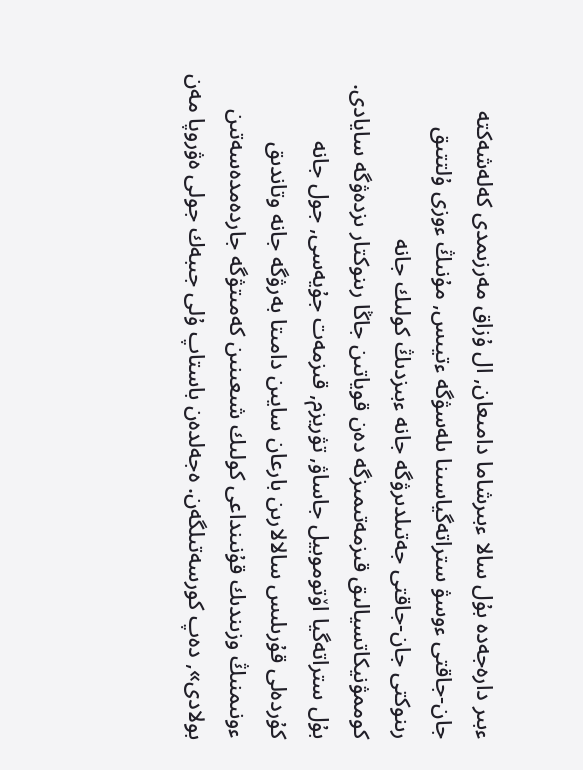ءبىر دارەجەدە بۇل سالا ءبىرشاما دامىعان, ال ۇزاق مەرزىمدى كەلەشەكتە جان-جاقتى ءوسۋ ستراتەگياسىنا ىلەسۋگە ءتيىس, مۇنىڭ ءوزى ۇلتتىق رىنوكتى جان-جاقتى جەتىلدىرۋگە جانە ءبىزدىڭ كولىك جانە كوممۋنيكاتسيالىق قىزمەتىمىزگە دەن قوياتىن جاڭا رىنوكتار ىزدەۋگە سايادى. بۇل ستراتەگيا اۆتوموبيل جاساۋ, تۋريزم, قىزمەت جۇيەسى, جول جانە كۇردەلى قۇرىلىس سالالارىن بارعان سايىن دامىتا بەرۋگە جانە وتاندىق ءونىمنىڭ وزىندىك قۇنىنداعى كولىك شىعىنىن كەمىتۋگە جاردەمدەسەتىن بولادى», دەپ كورسەتىلگەن. ەجەلدەن باستاپ ۇلى جىبەك جولى ەۋروپا مەن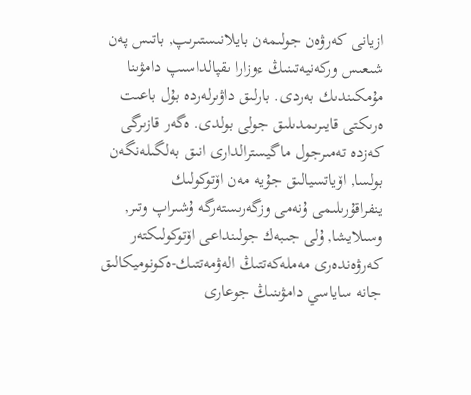ازيانى كەرۋەن جولىمەن بايلانىستىرىپ, باتىس پەن شىعىس وركەنيەتىنىڭ ءوزارا ىقپالداسىپ دامۋىنا مۇمكىندىك بەردى. بارلىق داۋىرلەردە بۇل باعىت ەرىكتى قايىرىمدىلىق جولى بولدى. ەگەر قازىرگى كەزدە تەمىرجول ماگيسترالدارى انىق بەلگىلەنگەن بولسا, اۆياتسيالىق جۇيە مەن اۆتوكولىك ينفراقۇرىلىمى ۇنەمى وزگەرىستەرگە ۇشىراپ وتىر, وسىلايشا, ۇلى جىبەك جولىنداعى اۆتوكولىكتەر كەرۋەندەرى مەملەكەتتىڭ الەۋمەتتىك-ەكونوميكالىق جانە ساياسي دامۋىنىڭ جوعارى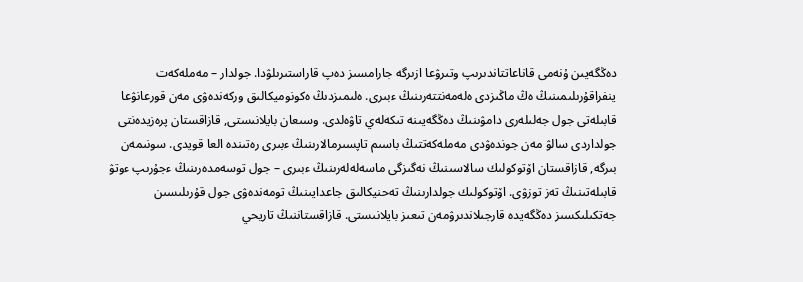دەڭگەيىن ۇنەمى قاناعاتتاندىرىپ وتىرۋعا ازىرگە جارامسىز دەپ قاراستىرىلۋدا. جولدار – مەملەكەت ينفراقۇرىلىمىنىڭ ەڭ ماڭىزدى ەلەمەنتتەرىنىڭ ءبىرى. ەلىمىزدىڭ ەكونوميكالىق وركەندەۋى مەن قورعانۋعا قابىلەتى جول جەلىلەرى دامۋىنىڭ دەڭگەيىنە تىكەلەي تاۋەلدى. وسىعان بايلانىستى, قازاقستان پرەزيدەنتى جولداردى سالۋ مەن جوندەۋدى مەملەكەتتىڭ باسىم تاپسىرمالارىنىڭ ءبىرى رەتىندە العا قويدى. سونىمەن بىرگە, قازاقستان اۆتوكولىك سالاسىنىڭ نەگىزگى ماسەلەلەرىنىڭ ءبىرى – جول توسەمدەرىنىڭ ءجۇرىپ ءوتۋ قابىلەتىنىڭ تەز توزۋى. اۆتوكولىك جولدارىنىڭ تەحنيكالىق جاعدايىنىڭ تومەندەۋى جول قۇرىلىسىن جەتكىلىكسىز دەڭگەيدە قارجىلاندىرۋمەن تىعىز بايلانىستى. قازاقستاننىڭ تاريحي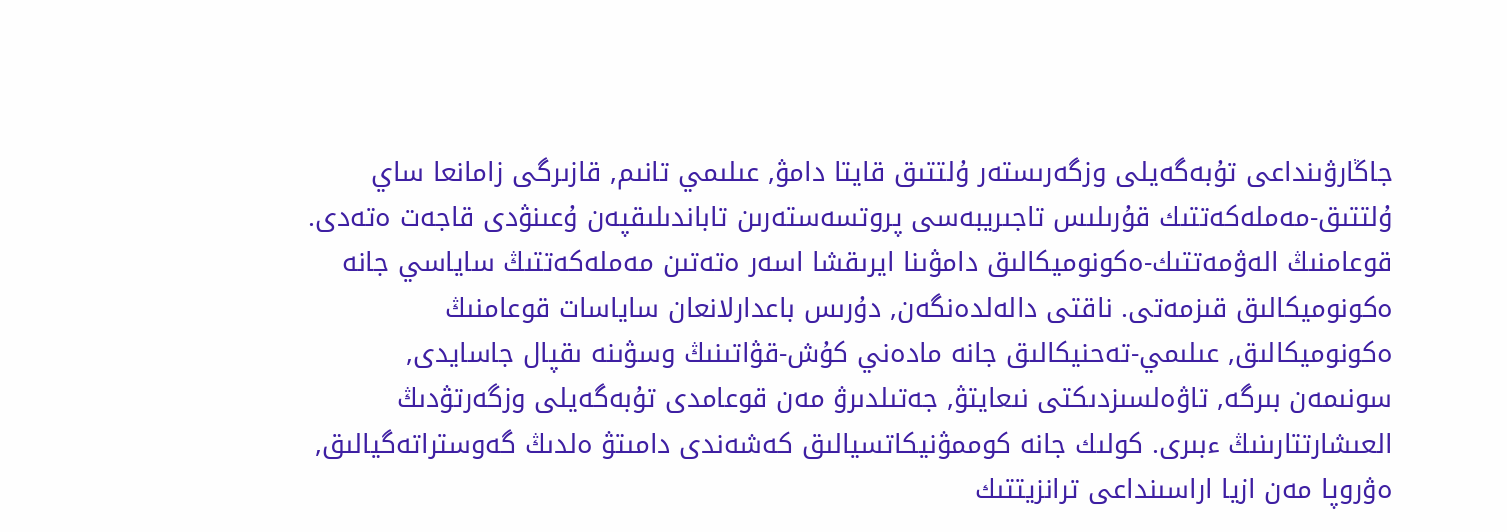جاڭارۋىنداعى تۇبەگەيلى وزگەرىستەر ۇلتتىق قايتا دامۋ, عىلىمي تانىم, قازىرگى زامانعا ساي ۇلتتىق-مەملەكەتتىك قۇرىلىس تاجىريبەسى پروتسەستەرىن تاباندىلىقپەن ۇعىنۋدى قاجەت ەتەدى. قوعامنىڭ الەۋمەتتىك-ەكونوميكالىق دامۋىنا ايرىقشا اسەر ەتەتىن مەملەكەتتىڭ ساياسي جانە ەكونوميكالىق قىزمەتى. ناقتى دالەلدەنگەن, دۇرىس باعدارلانعان ساياسات قوعامنىڭ ەكونوميكالىق, عىلىمي-تەحنيكالىق جانە مادەني كۇش-قۋاتىنىڭ وسۋىنە ىقپال جاسايدى, سونىمەن بىرگە, تاۋەلسىزدىكتى نىعايتۋ, جەتىلدىرۋ مەن قوعامدى تۇبەگەيلى وزگەرتۋدىڭ العىشارتتارىنىڭ ءبىرى. كولىك جانە كوممۋنيكاتسيالىق كەشەندى دامىتۋ ەلدىڭ گەوستراتەگيالىق, ەۋروپا مەن ازيا اراسىنداعى ترانزيتتىك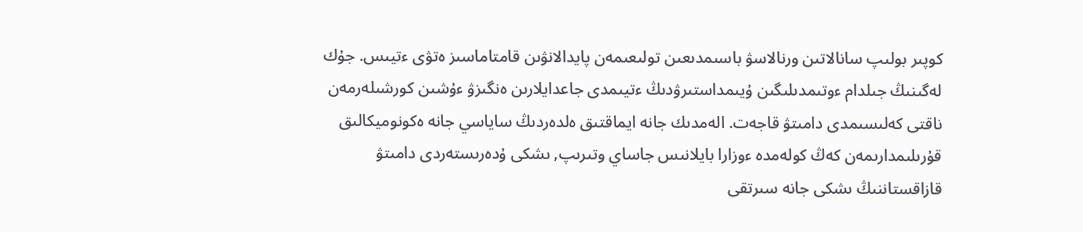كوپىر بولىپ سانالاتىن ورنالاسۋ باسىمدىعىن تولىعىمەن پايدالانۋىن قامتاماسىز ەتۋى ءتيىس. جۇك لەگىنىڭ جىلدام ءوتىمدىلىگىن ۇيىمداستىرۋدىڭ ءتيىمدى جاعدايلارىن ەنگىزۋ ءۇشىن كورشىلەرمەن ناقتى كەلىسىمدى دامىتۋ قاجەت. الەمدىك جانە ايماقتىق ەلدەردىڭ ساياسي جانە ەكونوميكالىق قۇرىلىمدارىمەن كەڭ كولەمدە ءوزارا بايلانىس جاساي وتىرىپ, ىشكى ۇدەرىستەردى دامىتۋ قازاقستاننىڭ ىشكى جانە سىرتقى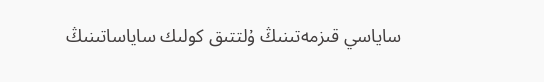ساياسي قىزمەتىنىڭ ۇلتتىق كولىك ساياساتىنىڭ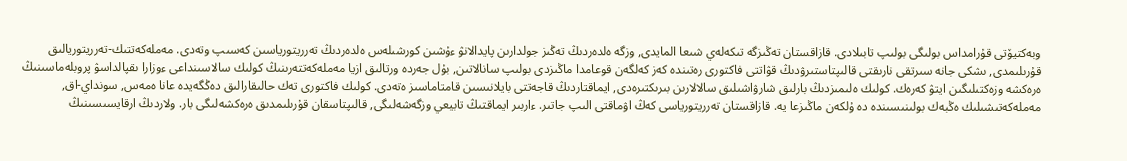وبەكتيۆتى قۇرامداس بولىگى بولىپ تابىلادى. قازاقستان تەڭىزگە تىكەلەي شىعا المايدى, وزگە ەلدەردىڭ تەڭىز جولدارىن پايدالانۋ ءۇشىن كورشىلەس ەلدەردىڭ تەرريتورياسىن كەسىپ وتەدى. مەملەكەتتىك-تەرريتوريالىق قۇرىلىمدى, ىشكى جانە سىرتقى نارىقتى قالىپتاستىرۋدىڭ قۋاتتى فاكتورى رەتىندە كەز كەلگەن قوعامدا ماڭىزدى بولىپ سانالاتىن, بۇل جەردە ورتالىق ازيا مەملەكەتتەرىنىڭ كولىك سالاسىنداعى ءوزارا ىقپالداسۋ پروبلەماسىنىڭ ەرەكشە وزەكتىلىگىن ايتۋ كەرەك. كولىك ەلىمىزدىڭ بارلىق شارۋاشىلىق سالالارىن بىرىكتىرەدى, ايماقتاردىڭ قاجەتتى بايلانىسىن قامتاماسىز ەتەدى. كولىك فاكتورى تەك حالىقارالىق دەڭگەيدە عانا ەمەس, سونداي-اق, مەملەكەتىشىلىك ەڭبەك بولىنىسىندە دە ۇلكەن ماڭىزعا يە. قازاقستان تەرريتورياسى كەڭ اۋماقتى الىپ جاتىر. ءاربىر ايماقتىڭ تابيعي وزگەشەلىگى, قالىپتاسقان قۇرىلىمدىق ەرەكشەلىگى بار. ولاردىڭ ارقايسىسىنىڭ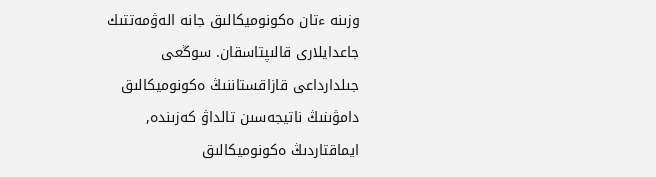وزىنە ءتان ەكونوميكالىق جانە الەۋمەتتىك جاعدايلارى قالىپتاسقان. سوڭعى جىلدارداعى قازاقستاننىڭ ەكونوميكالىق دامۋىنىڭ ناتيجەسىن تالداۋ كەزىندە, ايماقتاردىڭ ەكونوميكالىق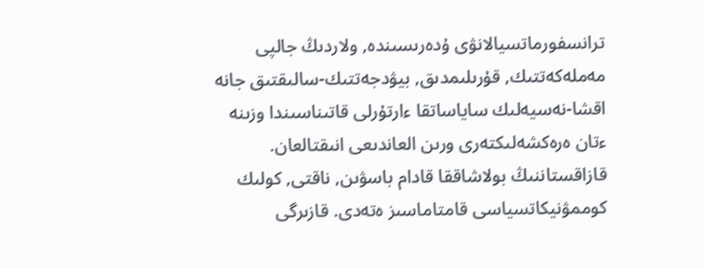ترانسفورماتسيالانۋى ۇدەرىسىندە, ولاردىڭ جالپى مەملەكەتتىك, قۇرىلىمدىق, بيۋدجەتتىك-سالىقتىق جانە اقشا-نەسيەلىك ساياساتقا ءارتۇرلى قاتىناسىندا وزىنە ءتان ەرەكشەلىكتەرى ورىن العاندىعى انىقتالعان. قازاقستاننىڭ بولاشاققا قادام باسۋىن, ناقتى, كولىك كوممۋنيكاتسياسى قامتاماسىز ەتەدى. قازىرگى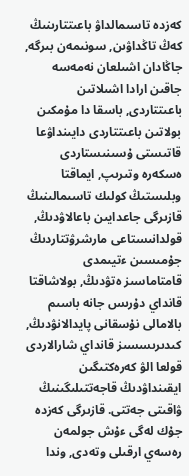كەزدە تاسىمالداۋ باعىتتارىنىڭ كەڭ تاڭداۋىن, سونىمەن بىرگە, جاڭادان اشىلعان نەمەسە جاقىن ارادا اشىلاتىن باعىتتاردى, باسقا دا مۇمكىن بولاتىن باعىتتاردى دايىنداۋعا قاتىستى ۇسىنىستاردى ەسكەرە وتىرىپ, ايماقتا وبلىستىڭ كولىك تاسىمالىنىڭ قازىرگى جاعدايىن باعالاۋدىڭ, قولدانىستاعى مارشرۋتتاردىڭ جۇمىسىن ءتيىمدى قامتاماسىز ەتۋدىڭ, بولاشاقتا قانداي دۇرىس جانە باسىم بالامالى نۇسقانى پايدالانۋدىڭ, كىدىرىسسىز قانداي شارالاردى قولعا الۋ كەرەكتىگىن ايقىنداۋدىڭ قاجەتتىلىگىنىڭ ۋاقىتى جەتتى. قازىرگى كەزدە جۇك لەگى ءۇش جولمەن رەسەي ارقىلى وتەدى, وندا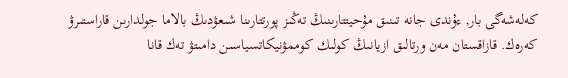كەلەشەگى بار, ءۇندى جانە تىنىق مۇحيتتارىنىڭ تەڭىز پورتتارىنا شىعۋدىڭ بالاما جولدارىن قاراستىرۋ كەرەك. قازاقستان مەن ورتالىق ازيانىڭ كولىك كوممۋنيكاتسياسىن دامىتۋ تەك قانا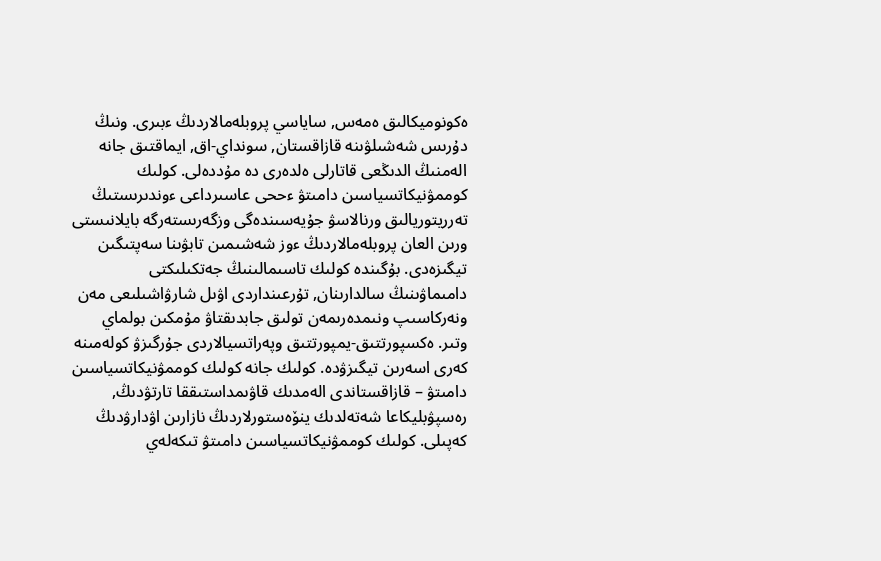ەكونوميكالىق ەمەس, ساياسي پروبلەمالاردىڭ ءبىرى. ونىڭ دۇرىس شەشىلۋىنە قازاقستان, سونداي-اق, ايماقتىق جانە الەمنىڭ الدىڭعى قاتارلى ەلدەرى دە مۇددەلى. كولىك كوممۋنيكاتسياسىن دامىتۋ ءححى عاسىرداعى ءوندىرىستىڭ تەرريتوريالىق ورنالاسۋ جۇيەسىندەگى وزگەرىستەرگە بايلانىستى ورىن العان پروبلەمالاردىڭ ءوز شەشىمىن تابۋىنا سەپتىگىن تيگىزەدى. بۇگىندە كولىك تاسىمالىنىڭ جەتكىلىكتى دامىماۋىنىڭ سالدارىنان, تۇرعىنداردى اۋىل شارۋاشىلىعى مەن ونەركاسىپ ونىمدەرىمەن تولىق جابدىقتاۋ مۇمكىن بولماي وتىر. ەكسپورتتىق-يمپورتتىق وپەراتسيالاردى جۇرگىزۋ كولەمىنە كەرى اسەرىن تيگىزۋدە. كولىك جانە كولىك كوممۋنيكاتسياسىن دامىتۋ – قازاقستاندى الەمدىك قاۋىمداستىققا تارتۋدىڭ, رەسپۋبليكاعا شەتەلدىك ينۆەستورلاردىڭ نازارىن اۋدارۋدىڭ كەپىلى. كولىك كوممۋنيكاتسياسىن دامىتۋ تىكەلەي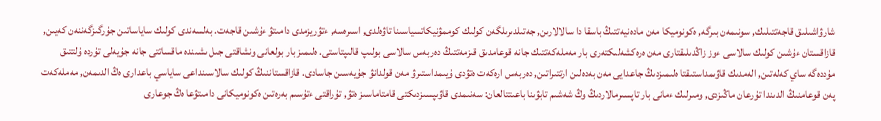شارۋاشىلىق قاجەتتىلىك, سونىمەن بىرگە, ەكونوميكا مەن مادەنيەتتىڭ باسقا دا سالالارىن, جەتىلدىرىلگەن كولىك كوممۋنيكاتسياسىنا تاۋەلدى, اسىرەسە, ءتۋريزمدى دامىتۋ ءۇشىن قاجەت. بەلسەندى كولىك ساياساتىن جۇرگىزگەننەن كەيىن, قازاقستان ءۇشىن كولىك سالاسى ءوز زاڭدىلىقتارى مەن ەرەكشەلىكتەرى بار مەملەكەتتىك جانە قوعامدىق قىزمەتتىڭ دەربەس سالاسى بولىپ قالىپتاستى. ەلىمىز بار بولعانى ونشاقتى جىل ىشىندە ماقساتتى جانە جۇيەلى تۇردە ۇلتتىق مۇددەگە ساي كەلەتىن, الەمدىك قاۋىمداستىقتا ەلىمىزدىڭ جاعدايى مەن بەدەلىن ارتتىراتىن, دەربەس ارەكەت ەتۋدى ۇيىمداستىرۋ مەن قولدانۋ جۇيەسىن جاسادى. قازاقستاننىڭ كولىك سالاسىنداعى ساياسي باعدارى ەڭ الدىمەن, مەملەكەت پەن قوعامنىڭ الدىندا تۇرعان ماڭىزدى, ومىرلىك ءمانى بار تاپسىرمالاردىڭ وڭ شەشىم تابۋىنا باعىتتالعان: سەنىمدى قاۋىپسىزدىكتى قامتاماسىز ەتۋ, تۇراقتى ءتۇسىم بەرەتىن ەكونوميكانى دامىتۋعا ەڭ جوعارى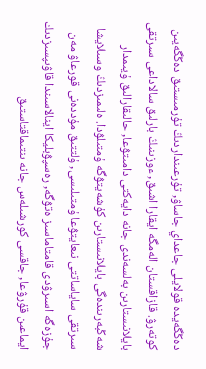دەڭگەيدە قولايلى جاعداي جاساۋ, تۇرعىنداردىڭ تۇرمىستىق دەڭگەيىن كوتەرۋ. قازاقستان الەمگە ايقارا اشىق, ءوزىنىڭ بارلىق سالاداعى سىرتقى بايلانىستارىن بەلسەندى جانە دايەكتى دامىتۋعا, حالىقارالىق ۇيىمدار شەڭبەرىندەگى بايلانىستارىن كۇشەيتۋگە ۇمتىلۋدا. ەلىمىزدىڭ وسىلايشا سىرتقى ساياساتتى نىعايتۋعا ۇمتىلىسى, ۇلتتىق مۇددەنى قورعاۋ مەن جۇزەگە اسىرۋدى قامتاماسىز ەتۋگە, رەسپۋبليكا اينالاسىندا قاۋىپسىزدىك ايماعىن قۇرۋعا, جاقسى كورشىلەس جانە ىنتىماقتاستىق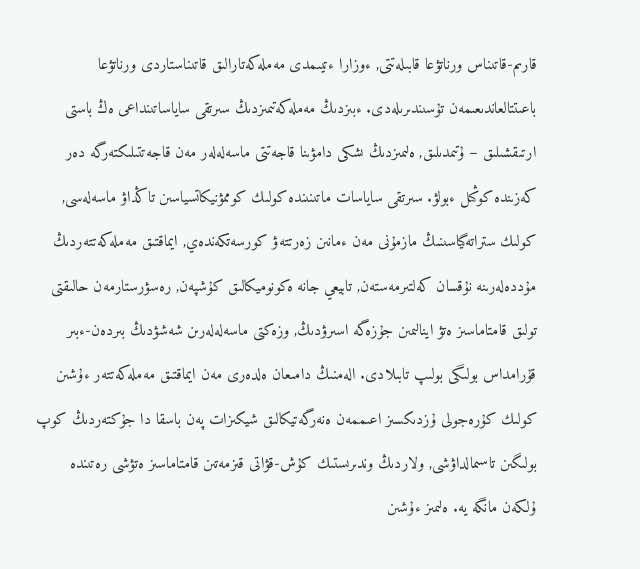قارىم-قاتىناس ورناتۋعا قابىلەتتى, ءوزارا ءتيىمدى مەملەكەتارالىق قاتىناستاردى ورناتۋعا باعىتتالعاندىعىمەن تۇسىندىرىلەدى. ءبىزدىڭ مەملەكەتىمىزدىڭ سىرتقى ساياساتىنداعى ەڭ باستى ارتىقشىلىق – ۇتىمدىلىق, ەلىمىزدىڭ ىشكى دامۋىنا قاجەتتى ماسەلەلەر مەن قاجەتتىلىكتەرگە دەر كەزىندە كوڭىل ءبولۋ. سىرتقى ساياسات ماتىنىندە كولىك كوممۋنيكاتسياسىن تاڭداۋ ماسەلەسى, كولىك ستراتەگياسىنىڭ مازمۇنى مەن ءمانىن زەرتتەۋ كورسەتكەندەي, ايماقتىق مەملەكەتتەردىڭ مۇددەلەرىنە نۇقسان كەلتىرمەستەن, تابيعي جانە ەكونوميكالىق كۇشپەن, رەسۋرستارمەن حالىقتى تولىق قامتاماسىز ەتۋ اينالىمىن جۇزەگە اسىرۋدىڭ, وزەكتى ماسەلەلەرىن شەشۋدىڭ بىردەن-ءبىر قۇرامداس بولىگى بولىپ تابىلادى. الەمنىڭ دامىعان ەلدەرى مەن ايماقتىق مەملەكەتتەر ءۇشىن كولىك كۇرەجولى ۇزدىكسىز اعىممەن ەنەرگەتيكالىق شيكىزات پەن باسقا دا جۇكتەردىڭ كوپ بولىگىن تاسىمالداۋشى, ولاردىڭ وندىرىستىك كۇش-قۋاتى قىزمەتىن قامتاماسىز ەتۋشى رەتىندە ۇلكەن مانگە يە. ەلىمىز ءۇشىن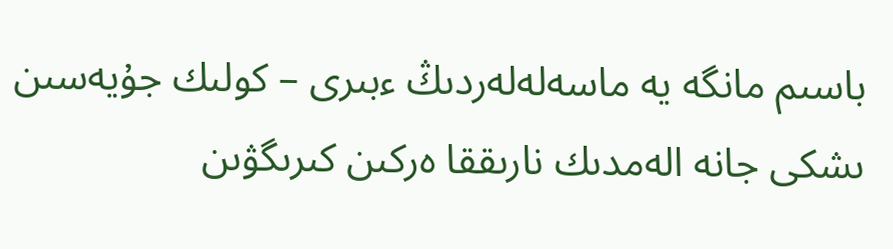باسىم مانگە يە ماسەلەلەردىڭ ءبىرى – كولىك جۇيەسىن ىشكى جانە الەمدىك نارىققا ەركىن كىرىگۋىن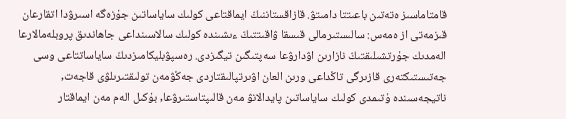قامتاماسىز ەتەتىن باعىتتا دامىتۋ. قازاقستاننىڭ ايماقتاعى كولىك ساياساتىن جۇزەگە اسىرۋدا اتقارعان قىزمەتى از ەمەس: سالىستىرمالى قىسقا ۋاقىتتىڭ ءىشىندە كولىك سالاسىنداعى جاھاندىق پروبلەمالارعا الەمدىك جۇرتشىلىقتىڭ نازارىن اۋدارۋعا سەپتىگىن تيگىزدى. رەسپۋبليكامىزدىڭ ساياساتتاعى وسى جەتىستىكتەرى قازىرگى تاڭداعى ورىن العان اۋىرتپالىقتاردى جەڭۋمەن تولىقتىرىلۋى قاجەت, ناتيجەسىندە ۇتىمدى كولىك ساياساتىن پايدالانۋ مەن قالىپتاستىرۋعا, بۇكىل الەم مەن ايماقتار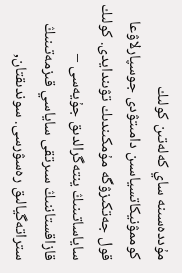مۇددەسىنە ساي كەلەتىن كولىك كوممۋنيكاتسياسىن دامىتۋدى جوسپارلاۋعا قول جەتكىزۋگە مۇمكىندىك تۋىندايدى. كولىك ساياساتىنىڭ ينتەگرالدىق جۇيەسى – قازاقستاننىڭ سىرتقى ساياسي قىزمەتىنىڭ ستراتەگيالىق رەسۋرسى. سوندىقتان,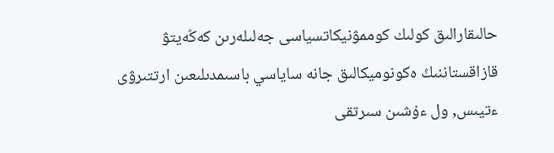حالىقارالىق كولىك كوممۋنيكاتسياسى جەلىلەرىن كەڭەيتۋ قازاقستاننىڭ ەكونوميكالىق جانە ساياسي باسىمدىلىعىن ارتتىرۋى ءتيىس, ول ءۇشىن سىرتقى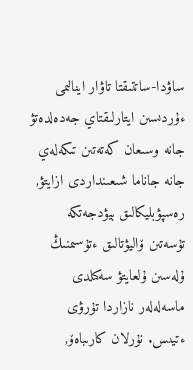ساۋدا-ساتتىقتا تاۋار اينالىمى ءۇردىسىن ايتارلىقتاي جەدەلدەتۋ جانە وسىعان كەتەتىن تىكەلەي جانە جاناما شىعىنداردى ازايتۋ, رەسپۋبليكالىق بيۋدجەتكە تۇسەتىن ۆاليۋتالىق ءتۇسىمنىڭ ۇلەسىن ۇلعايتۋ سەكىلدى ماسەلەلەر نازاردا تۇرۋى ءتيىس. نۇرلان كارىباەۆ,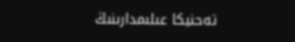تەحنيكا عىلىمدارىنىڭ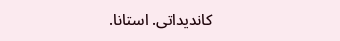كانديداتى. استانا.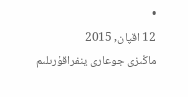•
12 اقپان, 2015
ماڭىزى جوعارى ينفراقۇرىلىم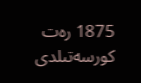1875 رەت
كورسەتىلدى